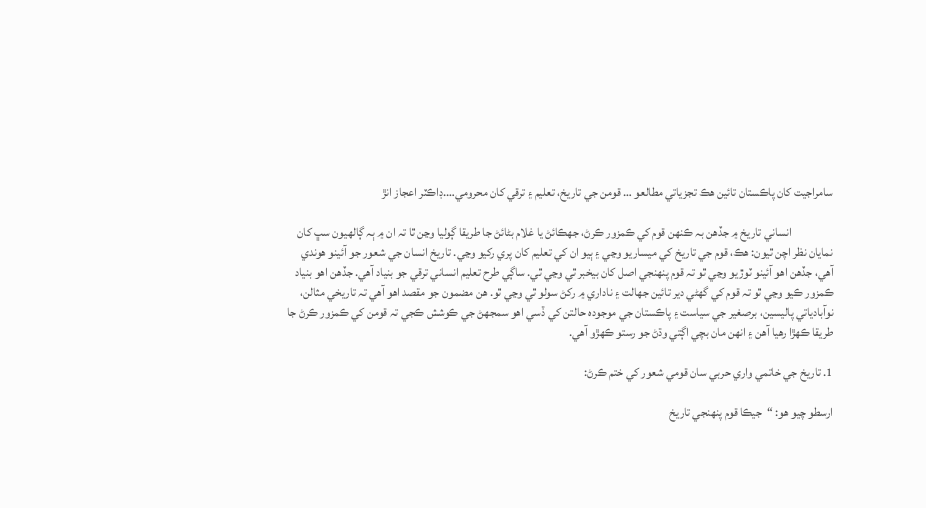سامراجيت کان پاڪستان تائين هڪ تجزياتي مطالعو … قومن جي تاريخ، تعليم ۽ ترقي کان محرومي….ڊاڪٽر اعجاز انڙ

                 انساني تاريخ ۾ جڏهن بہ ڪنهن قوم کي ڪمزور ڪرڻ، جهڪائڻ يا غلام بڻائڻ جا طريقا ڳوليا وڃن ٿا تہ ان ۾ ٻہ ڳالهيون سڀ کان نمايان نظر اچن ٿيون: هڪ، قوم جي تاريخ کي ميساريو وڃي ۽ ٻيو ان کي تعليم کان پري رکيو وڃي. تاريخ انسان جي شعور جو آئينو هوندي آهي، جڏهن اهو آئينو ٽوڙيو وڃي ٿو تہ قوم پنهنجي اصل کان بيخبر ٿي وڃي ٿي. ساڳي طرح تعليم انساني ترقي جو بنياد آهي. جڏهن اهو بنياد ڪمزور ڪيو وڃي ٿو تہ قوم کي گهڻي دير تائين جهالت ۽ ناداري ۾ رکڻ سولو ٿي وڃي ٿو. هن مضمون جو مقصد اهو آهي تہ تاريخي مثالن، نوآبادياتي پاليسين، برصغير جي سياست ۽ پاڪستان جي موجوده حالتن کي ڏسي اهو سمجهڻ جي ڪوشش ڪجي تہ قومن کي ڪمزور ڪرڻ جا طريقا ڪهڙا رهيا آهن ۽ انهن مان بچي اڳتي وڌڻ جو رستو ڪهڙو آهي.

1. تاريخ جي خاتمي واري حربي سان قومي شعور کي ختم ڪرڻ:

ارسطو چيو هو: “جيڪا قوم پنهنجي تاريخ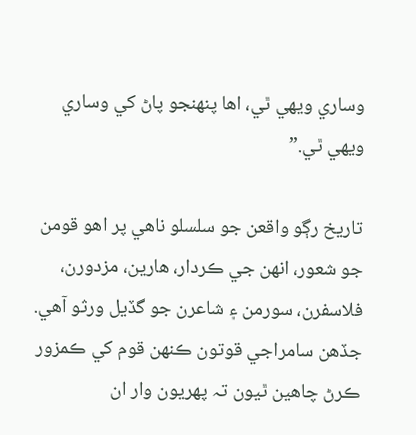وساري ويهي ٿي، اها پنهنجو پاڻ کي وساري ويهي ٿي.”

تاريخ رڳو واقعن جو سلسلو ناهي پر اهو قومن جو شعور، انهن جي ڪردار، هارين، مزدورن، فلاسفرن، سورمن ۽ شاعرن جو گڏيل ورثو آهي. جڏهن سامراجي قوتون ڪنهن قوم کي ڪمزور ڪرڻ چاهين ٿيون تہ پهريون وار ان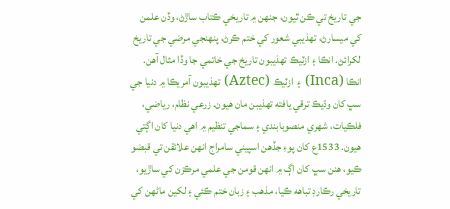جي تاريخ تي ڪن ٿيون، جنهن ۾ تاريخي ڪتاب ساڙڻ، وڏن علمن کي ميسارڻ، تهذيبي شعور کي ختم ڪرڻ، پنهنجي مرضي جي تاريخ لکرائڻ. انڪا ۽ ازٽيڪ تهذيبون تاريخ جي خاتمي جا وڏا مثال آهن. انڪا (Inca) ۽ ازٽيڪ (Aztec) تهذيبون آمريڪا ۾ دنيا جي سڀ کان وڌيڪ ترقي يافته تهذيبن مان هيون. زرعي نظام، رياضي، فلڪيات، شهري منصوبابندي ۽ سماجي تنظيم ۾ اهي دنيا کان اڳتي هيون. 1533ع کان پوءِ جڏهن اسپيني سامراج انهن علائقن تي قبضو ڪيو، هنن سڀ کان اڳ ۾ انهن قومن جي علمي مرڪزن کي ساڙيو، تاريخي رڪارڊ تباهه ڪيا، مذهب ۽ زبان ختم ڪئي ۽ لکين ماڻهن کي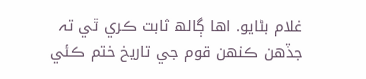غلام بڻايو. اها ڳالھ ثابت ڪري ٿي تہ جڏهن ڪنهن قوم جي تاريخ ختم ڪئي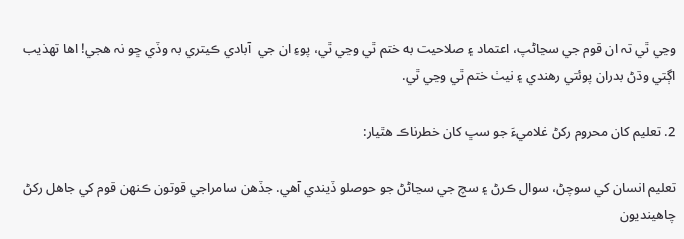وڃي ٿي تہ ان قوم جي سڃاڻپ، اعتماد ۽ صلاحيت به ختم ٿي وڃي ٿي، پوءِ ان جي  آبادي ڪيتري بہ وڏي ڇو نہ هجي! اها تهذيب اڳتي وڌڻ بدران پوئتي رهندي ۽ نيٺ ختم ٿي وڃي ٿي.

2. تعليم کان محروم رکڻ غلاميءَ جو سڀ کان خطرناڪ هٿيار:

تعليم انسان کي سوچڻ، سوال ڪرڻ ۽ سچ جي سڃاڻڻ جو حوصلو ڏيندي آهي. جڏهن سامراجي قوتون ڪنهن قوم کي جاهل رکڻ چاهينديون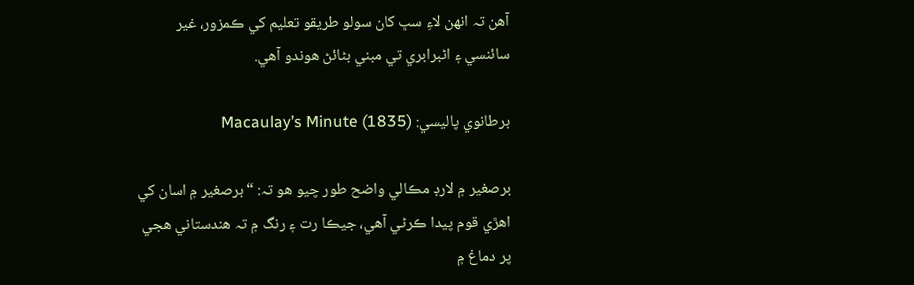آهن تہ انهن لاءِ سڀ کان سولو طريقو تعليم کي ڪمزور، غير  سائنسي ۽ اڻبرابري تي مبني بڻائڻ هوندو آهي.

برطانوي پاليسي: Macaulay’s Minute (1835)

برصغير ۾ لارڊ مڪالي واضح طور چيو هو تہ: “برصغير ۾ اسان کي اهڙي قوم پيدا ڪرڻي آهي، جيڪا رت ۽ رنگ ۾ تہ هندستاني هجي پر دماغ ۾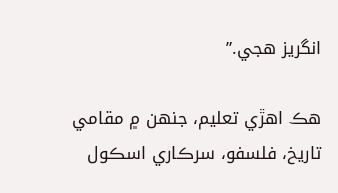انگريز هجي.”

هڪ اهڙي تعليم، جنهن ۾ مقامي تاريخ، فلسفو، سرڪاري اسڪول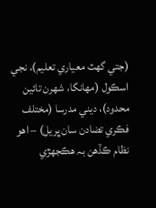(جتي گھٽ معياري تعليم)، نجي اسڪول (مهانگا، شهرن تائين محدود)، ديني مدرسا (مختلف فڪري تضادن سان ڀريل) – اهو نظام ڪڏهن بہ هڪجهڙي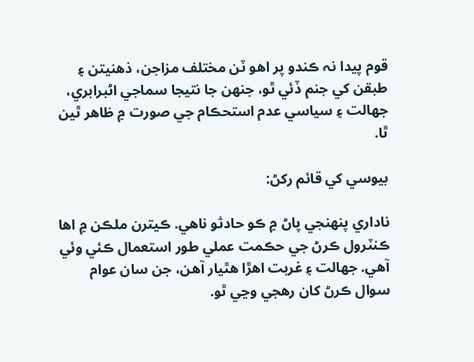قوم پيدا نہ ڪندو پر اهو ٽن مختلف مزاجن، ذهنيتن ۽ طبقن کي جنم ڏئي ٿو، جنهن جا نتيجا سماجي اڻبرابري، جهالت ۽ سياسي عدم استحڪام جي صورت ۾ ظاهر ٿين ٿا.

بيوسي کي قائم رکڻ:

ناداري پنهنجي پاڻ ۾ ڪو حادثو ناهي. ڪيترن ملڪن ۾ اها ڪنٽرول ڪرڻ جي حڪمت عملي طور استعمال ڪئي وئي آهي. جهالت ۽ غربت اهڙا هٿيار آهن، جن سان عوام سوال ڪرڻ کان رهجي وڃي ٿو.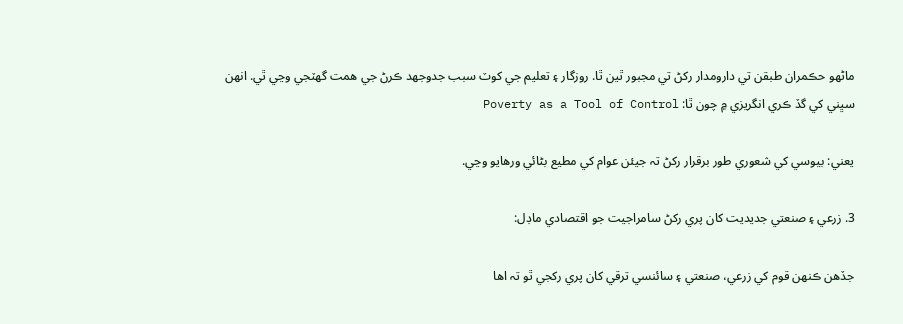ماڻهو حڪمران طبقن تي دارومدار رکڻ تي مجبور ٿين ٿا. روزگار ۽ تعليم جي کوٽ سبب جدوجهد ڪرڻ جي همت گهٽجي وڃي ٿي. انهن سڀني کي گڏ ڪري انگريزي ۾ چون ٿا: Poverty as a Tool of Control

يعني: بيوسي کي شعوري طور برقرار رکڻ تہ جيئن عوام کي مطیع بڻائي ورهايو وڃي.

3. زرعي ۽ صنعتي جديديت کان پري رکڻ سامراجيت جو اقتصادي ماڊل:

جڏهن ڪنهن قوم کي زرعي، صنعتي ۽ سائنسي ترقي کان پري رکجي ٿو تہ اھا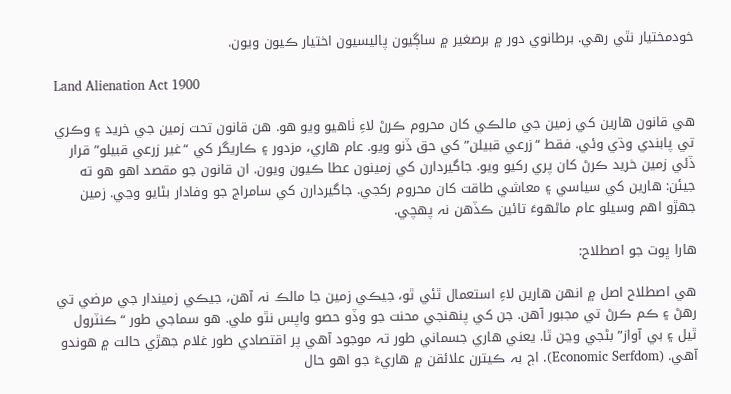خودمختيار نٿي رهي. برطانوي دور ۾ برصغير ۾ ساڳيون پاليسيون اختيار ڪيون ويون.

Land Alienation Act 1900

هي قانون هارين کي زمين جي مالڪي کان محروم ڪرڻ لاءِ ٺاهيو ويو هو. هن قانون تحت زمين جي خريد ۽ وڪري تي پابندي وڌي وئي. فقط “زرعي قبيلن” کي حق ڏنو ويو. عام هاري، مزدور ۽ ڪاريگر کي “غير زرعي قبيلو” قرار ڏئي زمين خريد ڪرڻ کان پري رکيو ويو. جاگيردارن کي زمينون عطا ڪيون ويون. ان قانون جو مقصد اهو هو ته جيئن: هارين کي سياسي ۽ معاشي طاقت کان محروم رکجي. جاگيردارن کي سامراج جو وفادار بڻايو وڃي. زمين جهڙو اهم وسيلو عام ماڻهوءَ تائين ڪڏهن نہ پهچي.

هارا ڀوت جو اصطلاح:

هي اصطلاح اصل ۾ انهن هارين لاءِ استعمال ٿئي ٿو، جيڪي زمين جا مالڪ نہ آهن، جيڪي زميندار جي مرضي تي رهڻ ۽ ڪم ڪرڻ تي مجبور آهن. جن کي پنهنجي محنت جو وڏو حصو واپس نٿو ملي. هو سماجي طور “ڪنٽرول ٿيل ۽ بي آواز” بڻجي وڃن ٿا. يعني هاري جسماني طور تہ موجود آهي پر اقتصادي طور غلام جهڙي حالت ۾ هوندو آهي. (Economic Serfdom). اڄ بہ ڪيترن علائقن ۾ هاريءَ جو اهو حال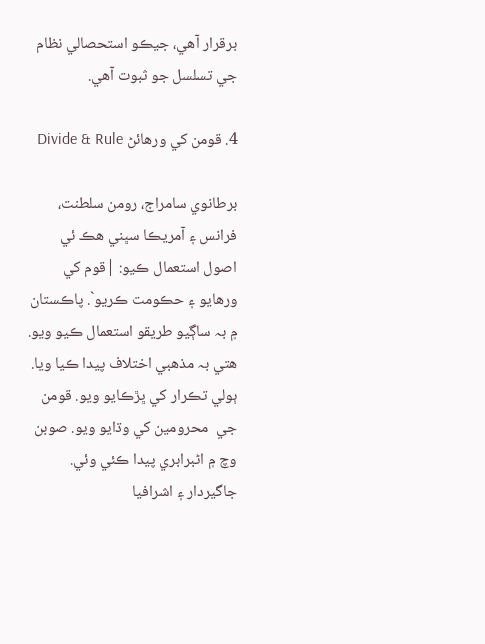برقرار آهي، جيڪو استحصالي نظام جي تسلسل جو ثبوت آهي.

4. قومن کي ورهائڻ Divide & Rule

برطانوي سامراج، رومن سلطنت، فرانس ۽ آمريڪا سڀني هڪ ئي اصول استعمال ڪيو: |قوم کي ورهايو ۽ حڪومت ڪريو`. پاڪستان ۾ بہ ساڳيو طريقو استعمال ڪيو ويو. هتي بہ مذهبي اختلاف پيدا ڪيا ويا. ٻولي تڪرار کي ڀڙڪايو ويو. قومن جي  محرومين کي وڌايو ويو. صوبن وچ ۾ اڻبرابري پيدا ڪئي وئي. جاگيردار ۽ اشرافيا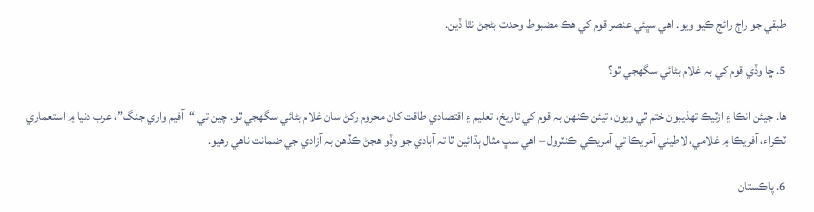طبقي جو راڄ رائج ڪيو ويو. اهي سڀئي عنصر قوم کي هڪ مضبوط وحدت بڻجڻ نٿا ڏين.

5. ڇا وڏي قوم کي بہ غلام بڻائي سگهجي ٿو؟

ها. جيئن انڪا ۽ ازٽيڪ تهذيبون ختم ٿي ويون، تيئن ڪنهن بہ قوم کي تاريخ، تعليم ۽ اقتصادي طاقت کان محروم رکڻ سان غلام بڻائي سگهجي ٿو. چين تي “آفيم واري جنگ”، عرب دنيا ۾ استعماري ٽڪراء، آفريڪا ۾ غلامي، لاطيني آمريڪا تي آمريڪي ڪنٽرول – اهي سڀ مثال ٻڌائين ٿا تہ آبادي جو وڏو هجڻ ڪڏهن بہ آزادي جي ضمانت ناهي رهيو.

6. پاڪستان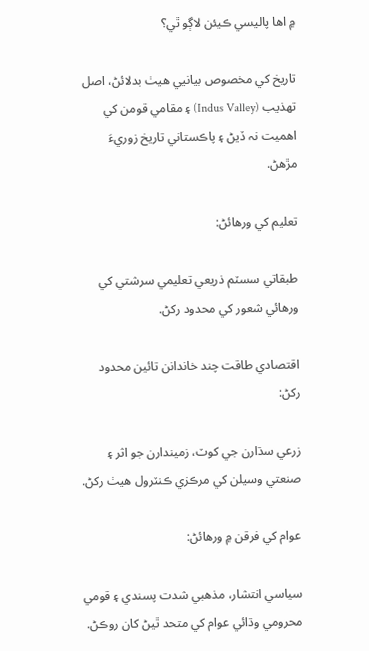۾ اها پاليسي ڪيئن لاڳو ٿي؟

تاريخ کي مخصوص بيانيي هيٺ بدلائڻ، اصل تهذيب (Indus Valley) ۽ مقامي قومن کي اهميت نہ ڏيڻ ۽ پاڪستاني تاريخ زوريءَ مڙهڻ.

تعليم کي ورهائڻ:

طبقاتي سسٽم ذريعي تعليمي سرشتي کي ورهائي شعور کي محدود رکڻ.

اقتصادي طاقت چند خاندانن تائين محدود رکڻ:

زرعي سڌارن جي کوٽ، زميندارن جو اثر ۽ صنعتي وسيلن کي مرڪزي ڪنٽرول هيٺ رکڻ.

عوام کي فرقن ۾ ورهائڻ:

سياسي انتشار، مذهبي شدت پسندي ۽ قومي محرومي وڌائي عوام کي متحد ٿيڻ کان روڪڻ.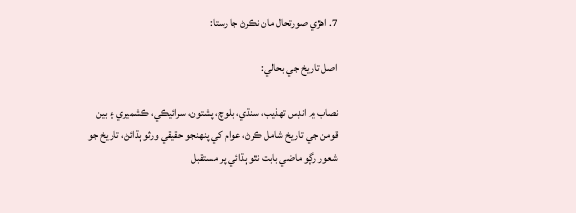7. اهڙي صورتحال مان نڪرڻ جا رستا:

اصل تاريخ جي بحالي:

نصاب ۾ انڊس تهذيب، سنڌي، بلوچ، پشتون، سرائيڪي، ڪشميري ۽ بين قومن جي تاريخ شامل ڪرڻ، عوام کي پنهنجو حقيقي ورثو ٻڌائڻ، تاريخ جو شعور رڳو ماضي بابت نٿو ٻڌائي پر مستقبل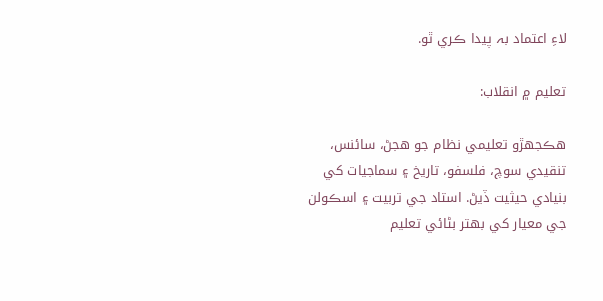لاءِ اعتماد بہ پيدا ڪري ٿو.

تعليم ۾ انقلاب:

هڪجهڙو تعليمي نظام جو هجڻ، سائنس، تنقيدي سوچ، فلسفو، تاريخ ۽ سماجيات کي بنيادي حيثيت ڏيڻ. استاد جي تربيت ۽ اسڪولن جي معيار کي بهتر بڻائي تعليم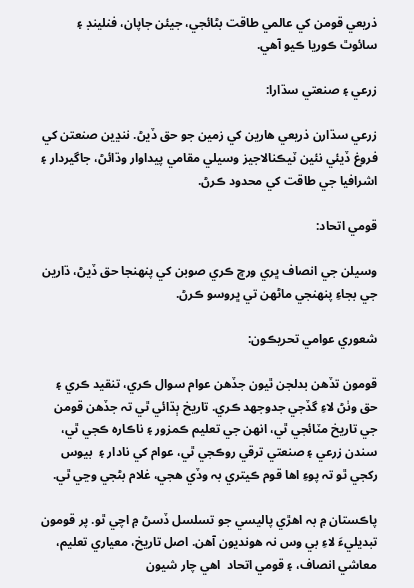ذريعي قومن کي عالمي طاقت بڻائجي، جيئن جاپان، فنلينڊ ۽ سائوٿ ڪوريا ڪيو آهي.

زرعي ۽ صنعتي سڌارا:

زرعي سڌارن ذريعي هارين کي زمين جو حق ڏيڻ. ننڍين صنعتن کي فروغ ڏيئي نئين ٽيڪنالاجيز وسيلي مقامي پيداوار وڌائڻ، جاگيردار ۽ اشرافيا جي طاقت کي محدود ڪرڻ.

قومي اتحاد:

وسيلن جي انصاف ڀري ورڇ ڪري صوبن کي پنهنجا حق ڏيڻ، ڌارين جي بجاءِ پنهنجي ماڻهن تي ڀروسو ڪرڻ.

شعوري عوامي تحريڪون:

قومون تڏهن بدلجن ٿيون جڏهن عوام سوال ڪري، تنقيد ڪري ۽ حق وٺڻ لاءِ گڏجي جدوجهد ڪري. تاريخ ٻڌائي ٿي تہ جڏهن قومن جي تاريخ مٽائجي ٿي، انهن جي تعليم ڪمزور ۽ ناڪاره ڪجي ٿي، سندن زرعي ۽ صنعتي ترقي روڪجي ٿي، عوام کي نادار ۽  بيوس رکجي ٿو تہ پوءِ اها قوم ڪيتري بہ وڏي هجي، غلام بڻجي وڃي ٿي.

پاڪستان ۾ بہ اهڙي پاليسي جو تسلسل ڏسڻ ۾ اچي ٿو. پر قومون تبديليءَ لاءِ بي وس نہ هونديون آهن. اصل تاريخ، معياري تعليم، معاشي انصاف، ۽ قومي اتحاد  اهي چار شيون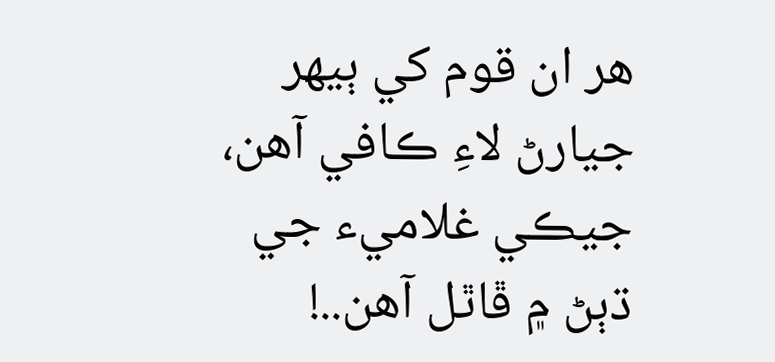هر ان قوم کي ٻيهر جيارڻ لاءِ ڪافي آهن، جيڪي غلاميء جي ڌٻڻ ۾ ڦاٿل آهن..!